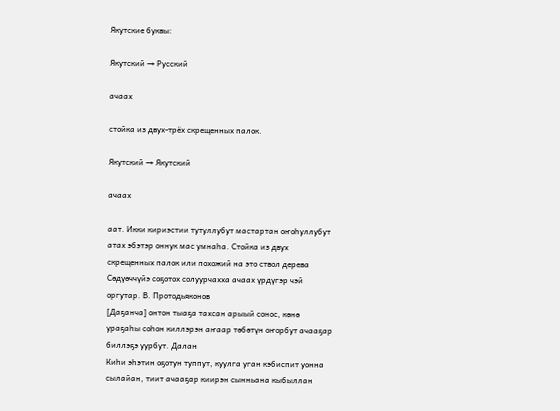Якутские буквы:

Якутский → Русский

ачаах

стойка из двух-трёх скрещенных палок.

Якутский → Якутский

ачаах

аат. Икки кириэстии тутуллубут мастартан оҥоһуллубут атах эбэтэр оннук мас умнаһа. Стойка из двух скрещенных палок или похожий на это ствол дерева
Сөдүөччүйэ соҕотох солуурчахха ачаах үрдүгэр чэй оргутар. В. Протодьяконов
[Даҕанча] онтон тыаҕа тахсан арыый сонос, көнө ураҕаһы соһон киллэрэн аҥаар төбөтүн оҥорбут ачааҕар биллэҕэ уурбут. Далан
Киһи эһэтин оҕотун туппут, куулга уган кэбиспит уонна сылайан, тиит ачааҕар киирэн сынньана кыбыллан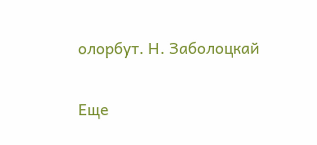олорбут. Н. Заболоцкай


Еще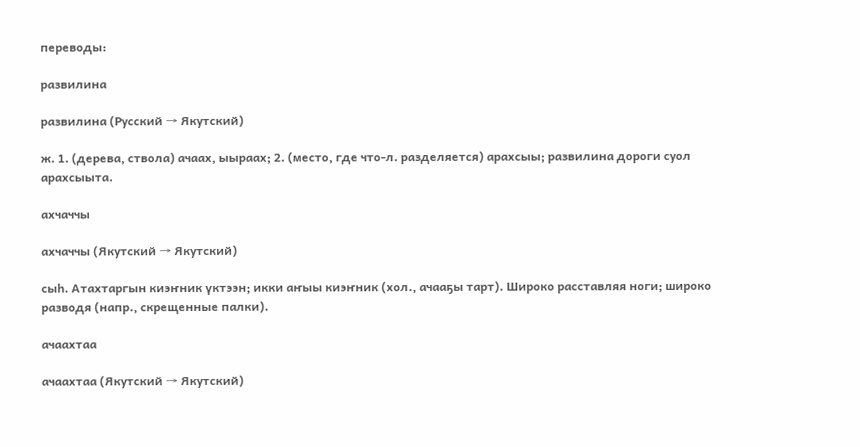переводы:

развилина

развилина (Русский → Якутский)

ж. 1. (дерева, ствола) ачаах, ыыраах; 2. (место, где что-л. разделяется) арахсыы; развилина дороги суол арахсыыта.

ахчаччы

ахчаччы (Якутский → Якутский)

сыһ. Атахтаргын киэҥник үктээн; икки аҥыы киэҥник (хол., ачааҕы тарт). Широко расставляя ноги; широко разводя (напр., скрещенные палки).

ачаахтаа

ачаахтаа (Якутский → Якутский)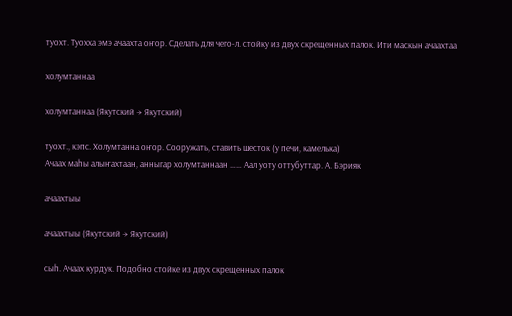туохт. Туохха эмэ ачаахта оҥор. Сделать для чего-л. стойку из двух скрещенных палок. Ити маскын ачаахтаа

холумтаннаа

холумтаннаа (Якутский → Якутский)

туохт., кэпс. Холумтанна оҥор. Сооружать, ставить шесток (у печи, камелька)
Ачаах маһы алыҥахтаан, анныгар холумтаннаан …… Аал уоту оттубуттар. А. Бэрияк

ачаахтыы

ачаахтыы (Якутский → Якутский)

сыһ. Ачаах курдук. Подобно стойке из двух скрещенных палок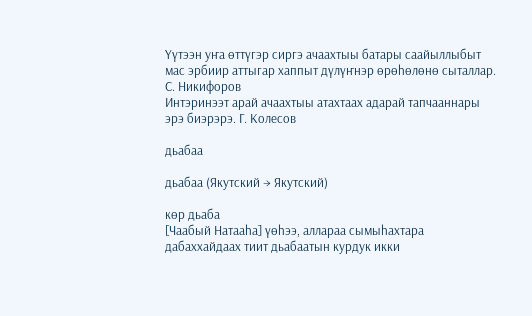Үүтээн уҥа өттүгэр сиргэ ачаахтыы батары саайыллыбыт мас эрбиир аттыгар хаппыт дүлүҥнэр өрөһөлөнө сыталлар. С. Никифоров
Интэринээт арай ачаахтыы атахтаах адарай тапчааннары эрэ биэрэрэ. Г. Колесов

дьабаа

дьабаа (Якутский → Якутский)

көр дьаба
[Чаабый Натааһа] үөһээ, аллараа сымыһахтара дабаххайдаах тиит дьабаатын курдук икки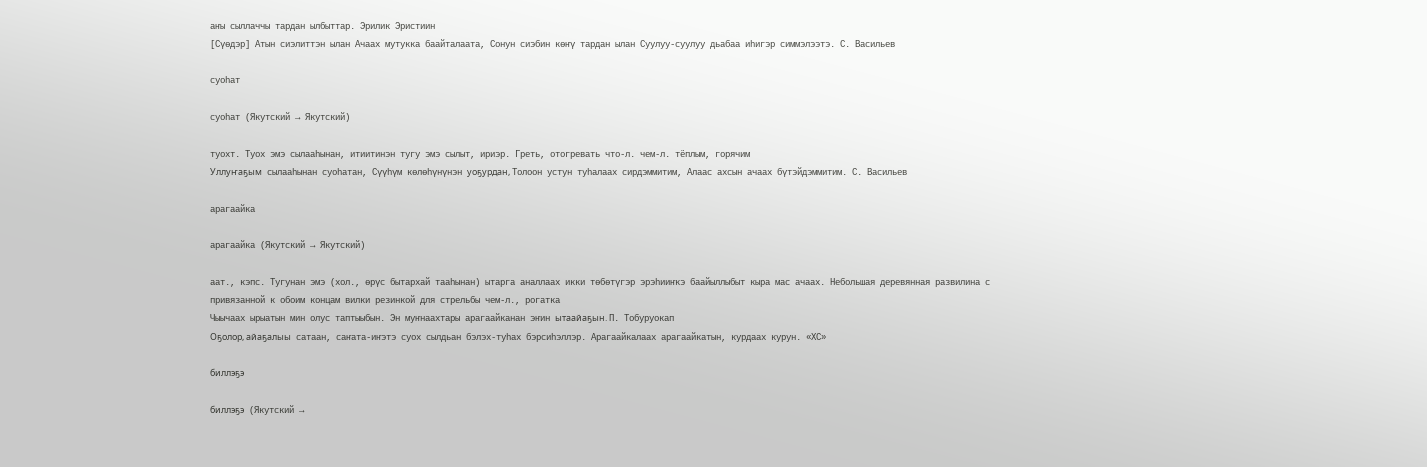аҥы сыллаччы тардан ылбыттар. Эрилик Эристиин
[Сүөдэр] Атын сиэлиттэн ылан Ачаах мутукка баайталаата, Сонун сиэбин көҥү тардан ылан Суулуу-суулуу дьабаа иһигэр симмэлээтэ. С. Васильев

суоһат

суоһат (Якутский → Якутский)

туохт. Туох эмэ сылааһынан, итиитинэн тугу эмэ сылыт, ириэр. Греть, отогревать что-л. чем-л. тёплым, горячим
Уллуҥаҕым сылааһынан суоһатан, Сүүһүм көлөһүнүнэн уоҕурдан, Толоон устун туһалаах сирдэммитим, Алаас ахсын ачаах бүтэйдэммитим. С. Васильев

арагаайка

арагаайка (Якутский → Якутский)

аат., кэпс. Тугунан эмэ (хол., өрүс бытархай тааһынан) ытарга аналлаах икки төбөтүгэр эрэһииҥкэ баайыллыбыт кыра мас ачаах. Небольшая деревянная развилина с привязанной к обоим концам вилки резинкой для стрельбы чем-л., рогатка
Чыычаах ырыатын мин олус таптыыбын. Эн муҥнаахтары арагаайканан эҥин ытаайаҕын. П. Тобуруокап
Оҕолор, айаҕалыы сатаан, саҥата-иҥэтэ суох сылдьан бэлэх-туһах бэрсиһэллэр. Арагаайкалаах арагаайкатын, курдаах курун. «ХС»

биллэҕэ

биллэҕэ (Якутский →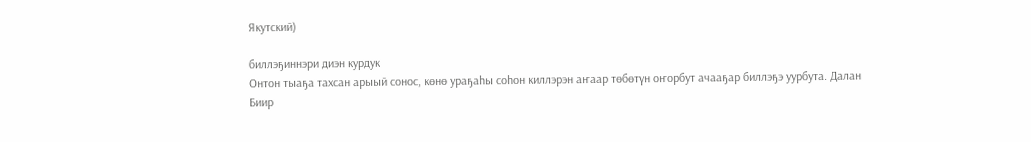Якутский)

биллэҕиннэри диэн курдук
Онтон тыаҕа тахсан арыый сонос, көнө ураҕаһы соһон киллэрэн аҥаар төбөтүн оҥорбут ачааҕар биллэҕэ уурбута. Далан
Биир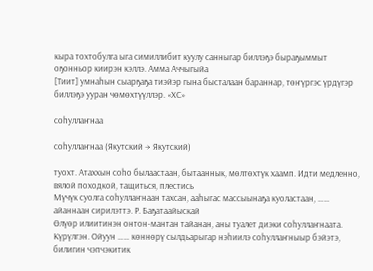кыра тохтобулга ыга симиллибит куулу санныгар биллэҕэ быраҕыммыт оҕонньор киирэн кэллэ. Амма Аччыгыйа
[Тиит] умнаһын сыарҕаҕа тиэйэр гына бысталаан бараннар, төҥүргэс үрдүгэр биллэҕэ ууран чөмөхтүүллэр. «ХС»

соһуллаҥнаа

соһуллаҥнаа (Якутский → Якутский)

туохт. Атаххын соһо былаастаан, бытааннык, мөлтөхтүк хаамп. Идти медленно, вялой походкой, тащиться, плестись
Мүчүк суолга соһуллаҥнаан тахсан, ааһыгас массыынаҕа куоластаан, …… айаннаан сирилэттэ. Р. Баҕатаайыскай
Өлүөр илиитинэн онтон-мантан тайанан, аны туалет диэки соһуллаҥнаата. Күрүлгэн. Ойуун …… көннөрү сылдьарыгар нэһиилэ соһуллаҥныыр бэйэтэ, билигин чэпчэкитик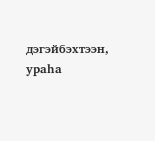дэгэйбэхтээн, ураһа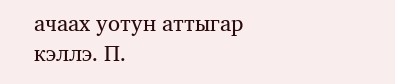ачаах уотун аттыгар кэллэ. П.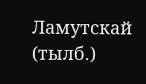Ламутскай (тылб.)